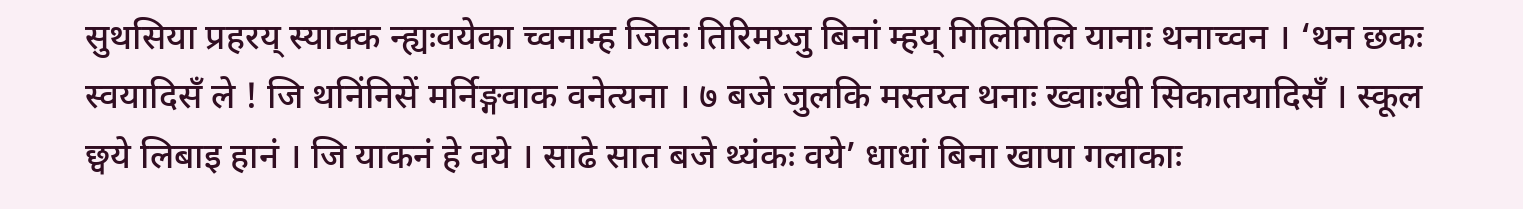सुथसिया प्रहरय् स्याक्क न्ह्यःवयेका च्वनाम्ह जितः तिरिमय्जु बिनां म्हय् गिलिगिलि यानाः थनाच्वन । ‘थन छकः स्वयादिसँ ले ! जि थनिंनिसें मर्निङ्गवाक वनेत्यना । ७ बजे जुलकि मस्तय्त थनाः ख्वाःखी सिकातयादिसँ । स्कूल छ्वये लिबाइ हानं । जि याकनं हे वये । साढे सात बजे थ्यंकः वये’ धाधां बिना खापा गलाकाः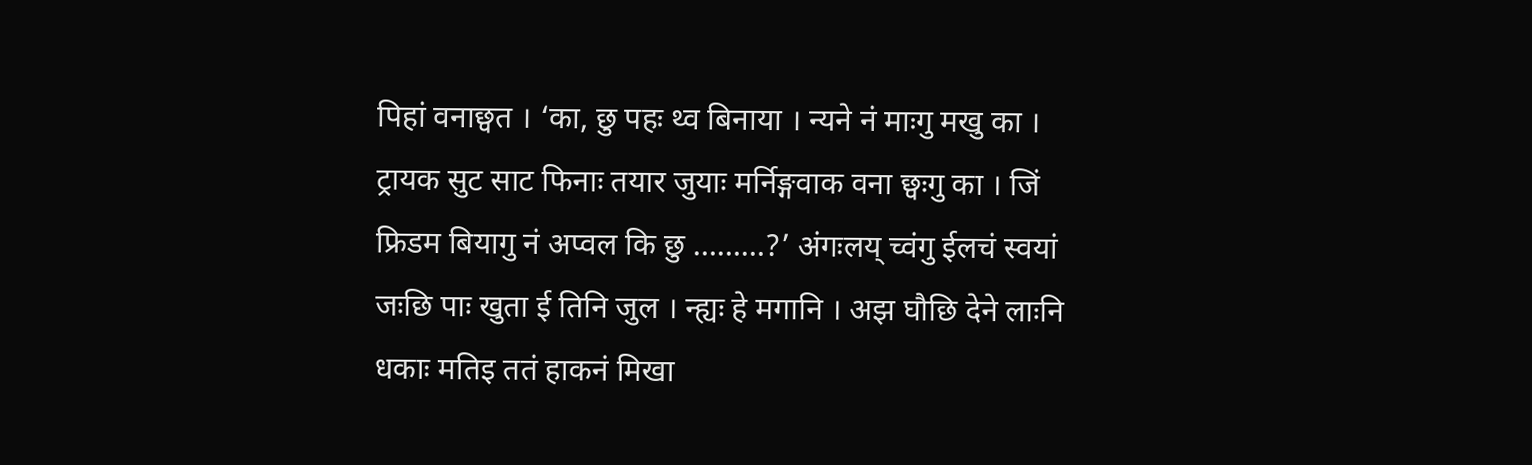पिहां वनाछ्वत । ‘का, छु पहः थ्व बिनाया । न्यने नं माःगु मखु का । ट्रायक सुट साट फिनाः तयार जुयाः मर्निङ्गवाक वना छ्वःगु का । जिं फ्रिडम बियागु नं अप्वल कि छु ………?’ अंगःलय् च्वंगु ईलचं स्वयां जःछि पाः खुता ई तिनि जुल । न्ह्यः हे मगानि । अझ घौछि देने लाःनि धकाः मतिइ ततं हाकनं मिखा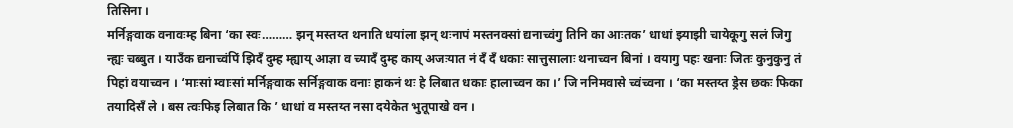तिसिना ।
मर्निङ्गवाक वनावःम्ह बिना ‘का स्वः……… झन् मस्तय्त थनाति धयांला झन् थःनापं मस्तनक्सां द्यनाच्वंगु तिनि का आःतक’ धाधां झ्याझी चायेकूगु सलं जिगु न्ह्यः चब्बुत । याउँक द्यनाच्वंपिं झिदँ दुम्ह म्ह्याय् आज्ञा व च्यादँ दुम्ह काय् अजःयात नं दँ दँ धकाः सात्तुसालाः थनाच्वन बिनां । वयागु पहः खनाः जितः कुनुकुनु तं पिहां वयाच्वन । ‘माःसां म्वाःसां मर्निङ्गवाक सर्निङ्गवाक वनाः हाकनं थः हे लिबात धकाः हालाच्वन का ।’ जि ननिमवासे च्वंच्वना । ‘का मस्तय्त ड्रेस छकः फिका तयादिसँ ले । बस त्वःफिइ लिबात कि ’ धाधां व मस्तय्त नसा दयेकेत भुतूपाखे वन ।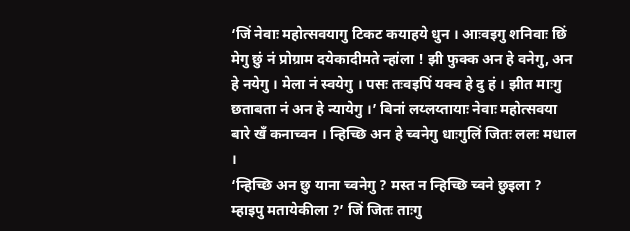‘जिं नेवाः महोत्सवयागु टिकट कयाहये धुन । आःवइगु शनिवाः छिं मेगु छुं नं प्रोग्राम दयेकादीमते न्हांला ! झी फुक्क अन हे वनेगु, अन हे नयेगु । मेला नं स्वयेगु । पसः तःवइपिं यक्व हे दु हं । झीत माःगु छताबता नं अन हे न्यायेगु ।’ बिनां लय्लय्तायाः नेवाः महोत्सवया बारे खँ कनाच्वन । न्हिच्छि अन हे च्वनेगु धाःगुलिं जितः ललः मधाल ।
‘न्हिच्छि अन छु याना च्वनेगु ? मस्त न न्हिच्छि च्वने छुइला ? म्हाइपु मतायेकीला ?’ जिं जितः ताःगु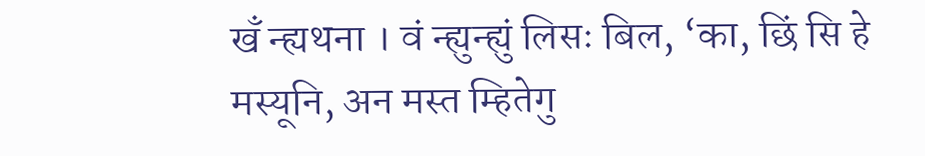खँ न्ह्यथना । वं न्ह्युन्ह्युं लिसः बिल, ‘का, छिं सि हे मस्यूनि, अन मस्त म्हितेगु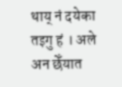थाय् नं दयेका तइगु हं । अले अन छेँयात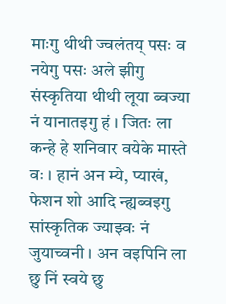माःगु थीथी ज्वलंतय् पसः व नयेगु पसः अले झीगु संस्कृतिया थीथी लूया ब्वज्या नं यानातइगु हं । जितः ला कन्हे हे शनिवार वयेके मास्ते वः । हानं अन म्ये, प्याखं, फेशन शो आदि न्ह्यब्वइगु सांस्कृतिक ज्याझ्वः नं जुयाच्वनी । अन वइपिनि ला छु निं स्वये छु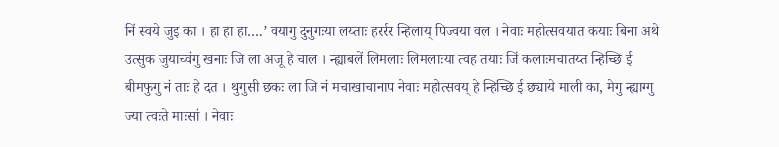निं स्वये जुइ का । हा हा हा….’ वयागु दुनुगःया लय्ताः हरर्रर न्हिलाय् पिज्वया वल । नेवाः महोत्सवयात कयाः बिना अथे उत्सुक जुयाच्वंगु खनाः जि ला अजू हे चाल । न्ह्याबलें लिमलाः लिमलाःया त्वह तयाः जिं कलाःमचातय्त न्हिच्छि ई बीमफुगु नं ताः हे दत । थुगुसी छकः ला जि नं मचाखाचानाप नेवाः महोत्सवय् हे न्हिच्छि ई छ्याये माली का, मेगु न्ह्याग्गु ज्या त्वःते माःसां । नेवाः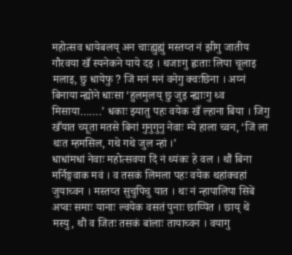महोत्सव धायेबलय् अन चाःह्युह्युं मस्तय्त नं झीगु जातीय गौरवया खँ स्यनेकने याये दइ । थजाःगु ह्वःताः लिपा चूलाइ मलाइ, छु धायेफु ? जिं मनं मनं वनेगु क्वःछिना । अय्नं बिनाया न्ह्योने धाःसा ‘हुलमुलय् छु जुइ न्ह्याःगु थ्व मिसाया…….’ धकाः झ्यातु पहः वयेक खँ ल्हाना बिया । जिगु खँयात च्यूता मतसे बिनां गुनुगुनु नेवाः म्ये हाला च्वन, ‘जिं ला थःत म्हमसिल, गथे गथे जुल न्हां ।’
धाधांमधां नेवाः महोत्सवया दिं नं थ्यंकः हे वल । थौं बिना मर्निङ्गवाक मवं । व तसकं लिमला पहः वयेक थहांक्वहां जुयाच्वन । मस्तय्त सुचुपिचु यात । थः नं न्हापालिपा सिबें अप्वः समाः यानाः ल्वयेक वसतं पुनाः छाय्पित । छाय् थें मस्यु, थौं व जितः तसकं बांलाः तायाच्वन । वयागु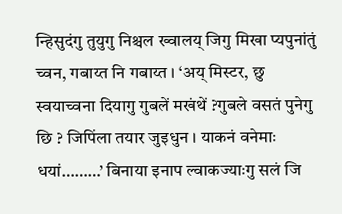न्हिसुदंगु तुयुगु निश्चल ख्वालय् जिगु मिखा प्यपुनांतुं च्वन, गबाय्त नि गबाय्त । ‘अय् मिस्टर, छु स्वयाच्वना दियागु गुबलें मखंथें ?गुबले वसतं पुनेगु छि ? जिपिंला तयार जुइधुन । याकनं वनेमाः धयां………’ बिनाया इनाप ल्वाकज्याःगु सलं जि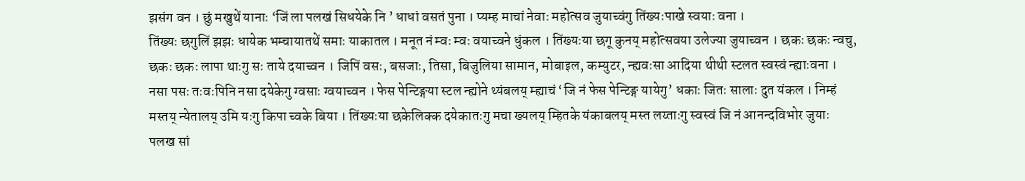झसंग वन । छुं मखुथें यानाः ‘जिं ला पलखं सिधयेके नि ’ धाधां वसतं पुना । प्यम्ह माचां नेवाः महोत्सव जुयाच्वंगु तिंख्यःपाखे स्वयाः वना ।
तिंख्यः छगुलिं झझः धायेक भम्चायातथें समाः याकातल । मनूत नं म्वः म्वः वयाच्वने धुंकल । तिंख्यःया छगू कुनय् महोत्सवया उलेज्या जुयाच्वन । छकः छकः न्वचु, छकः छकः लापा थाःगु सः ताये दयाच्वन । जिपिं वसः, बसजाः, तिसा, बिजुलिया सामान, मोबाइल, कम्युटर, न्ह्यवःसा आदिया थीथी स्टलत स्वस्वं न्ह्याःवना । नसा पसः तःवःपिनि नसा दयेकेगु ग्वसाः ग्वयाच्वन । फेस पेन्टिङ्गया स्टल न्ह्योने थ्यंबलय् म्ह्याचं ‘जि नं फेस पेन्टिङ्ग यायेगु’ धकाः जितः सालाः दुत यंकल । निम्हं मस्तय् न्येतालय् उमि यःगु किपा च्वके बिया । तिंख्यःया छकेलिक्क दयेकातःगु मचा ख्यलय् म्हितके यंकाबलय् मस्त लय्ताःगु स्वस्वं जि नं आनन्दविभोर जुयाः पलख सां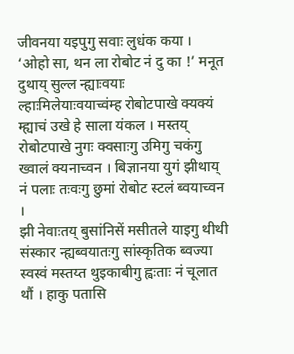जीवनया यइपुगु सवाः लुधंक कया ।
‘ओहो सा, थन ला रोबोट नं दु का !’ मनूत दुथाय् सुल्ल न्ह्याःवयाः ल्हाःमिलेयाःवयाच्वंम्ह रोबोटपाखे क्यक्यं म्ह्याचं उखे हे साला यंकल । मस्तय् रोबोटपाखे नुगः क्वसाःगु उमिगु चकंगु ख्वालं क्यनाच्वन । बिज्ञानया युगं झीथाय् नं पलाः तःवःगु छुमां रोबोट स्टलं ब्वयाच्वन ।
झी नेवाःतय् बुसांनिसें मसीतले याइगु थीथी संस्कार न्ह्यब्वयातःगु सांस्कृतिक ब्वज्या स्वस्वं मस्तय्त थुइकाबीगु ह्वःताः नं चूलात थौं । हाकु पतासि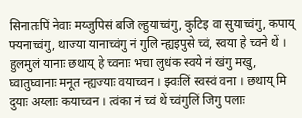सिनातःपिं नेवाः मय्जुपिसं बजि ल्हुयाच्वंगु, कुटिइ वा सुयाच्वंगु, कपाय् फ्यनाच्वंगु, थाज्या यानाच्वंगु नं गुलि न्ह्यइपुसे च्वं, स्वया हे च्वने थें । हुलमुलं यानाः छथाय् हे च्वनाः भचा लुधंक स्वये नं खंगु मखु, घ्वातुघ्वानाः मनूत न्ह्यज्याः वयाच्वन । झ्वःलिं स्वस्वं वना । छथाय् मि दुयाः अय्लाः कयाच्वन । त्वंका नं च्वं थें च्वंगुलिं जिगु पलाः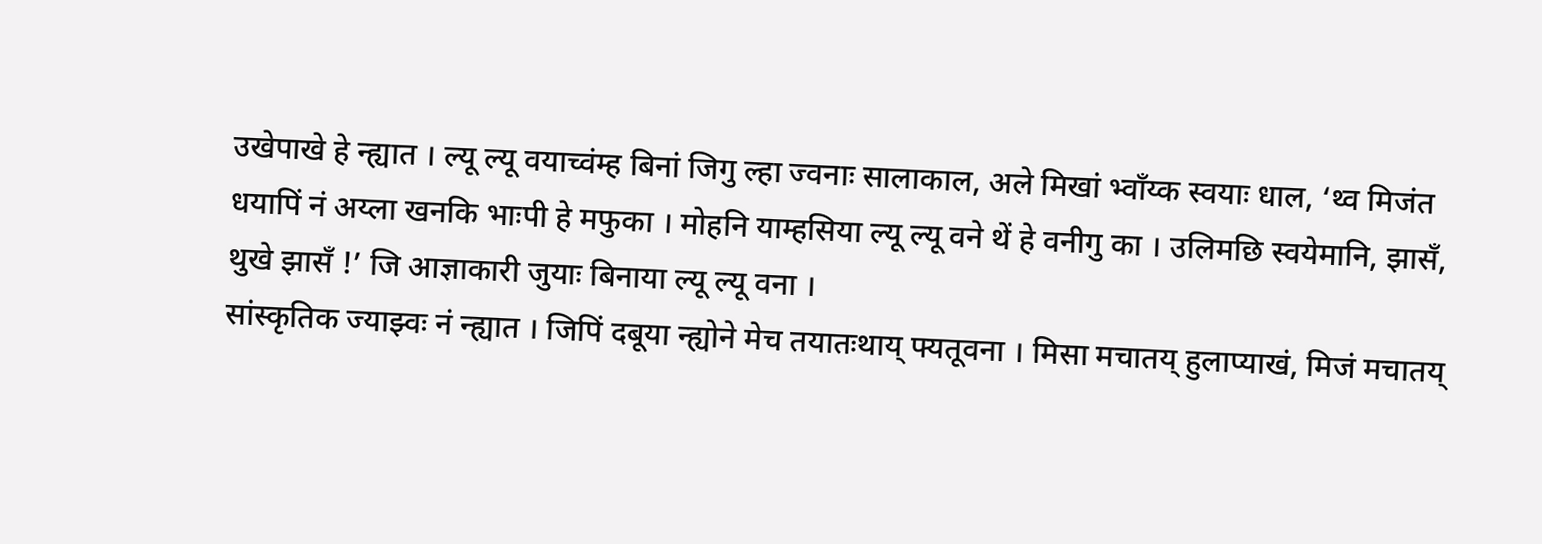उखेपाखे हे न्ह्यात । ल्यू ल्यू वयाच्वंम्ह बिनां जिगु ल्हा ज्वनाः सालाकाल, अले मिखां भ्वाँय्क स्वयाः धाल, ‘थ्व मिजंत धयापिं नं अय्ला खनकि भाःपी हे मफुका । मोहनि याम्हसिया ल्यू ल्यू वने थें हे वनीगु का । उलिमछि स्वयेमानि, झासँ, थुखे झासँ !’ जि आज्ञाकारी जुयाः बिनाया ल्यू ल्यू वना ।
सांस्कृतिक ज्याझ्वः नं न्ह्यात । जिपिं दबूया न्ह्योने मेच तयातःथाय् फ्यतूवना । मिसा मचातय् हुलाप्याखं, मिजं मचातय्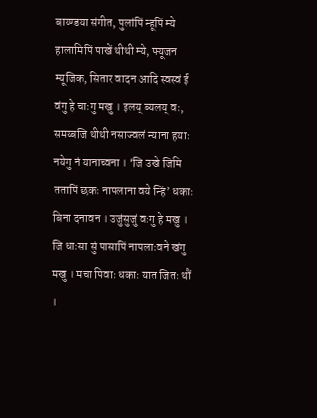बाय्ण्डया संगीत, पुलांपिं न्हूपिं म्ये हालामिपिं पाखें थीथी म्ये, फ्यूजन म्यूजिक, सितार वादन आदि स्वस्वं ई वंगु हे चाःगु मखु । इलय् ब्यलय् वः, समय्बजि थीथी नसाज्वलं न्याना हयाः नयेगु नं यानाच्वना । ‘जि उखे जिमि ततापिं छकः नापलाना वये न्हिं’ धकाः बिना दनावन । उजुंसुजुं वःगु हे मखु । जि धाःसा सुं पासापिं नापलाःवने खंगु मखु । मचा पिवाः धकाः यात जितः थौं ।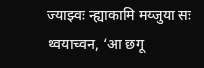ज्याझ्वः न्ह्याकामि मय्जुया सः थ्वयाच्वन, ‘आ छगू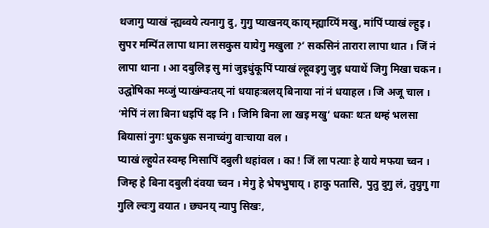थजागु प्याखं न्ह्यब्वये त्यनागु दु, गुगु प्याखनय् काय् म्ह्याय्पिं मखु, मांपिं प्याखं ल्हुइ । सुपर मम्पिंत लापा थाना लसकुस यायेगु मखुला ?’ सकसिनं तारारा लापा थात । जिं नं लापा थाना । आ दबुलिइ सु मां जुइधुंकूपिं प्याखं ल्हूवइगु जुइ धयाथें जिगु मिखा चकन । उद्घोषिका मय्जुं प्याखंम्वःतय् नां धयाहःबलय् बिनाया नां नं धयाहल । जि अजू चाल । ‘मेपिं नं ला बिना धइपिं दइ नि । जिमि बिना ला खइ मखु’ धकाः थःत थम्हं भलसा बियासां नुगः धुकधुक सनाच्वंगु वाःचाया वल ।
प्याखं ल्हुयेत स्वम्ह मिसापिं दबुली थहांवल । का ! जिं ला पत्याः हे याये मफया च्वन । जिम्ह हे बिना दबुली दंवया च्वन । मेगु हे भेषभुषाय् । हाकु पतासि, पुतु दुगु लं, तुयुगु गा गुलि ल्वःगु वयात । छ्यनय् न्यापु सिखः,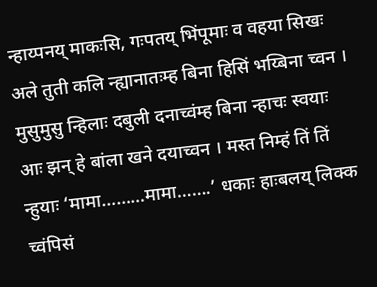न्हाय्पनय् माकःसि, गःपतय् भिंपूमाः व वहया सिखः अले तुती कलि न्ह्यानातःम्ह बिना हिसिं भय्बिना च्वन । मुसुमुसु न्हिलाः दबुली दनाच्वंम्ह बिना न्हाचः स्वयाः आः झन् हे बांला खने दयाच्वन । मस्त निम्हं तिं तिं न्हुयाः ‘मामा………मामा…….’ धकाः हाःबलय् लिक्क च्वंपिसं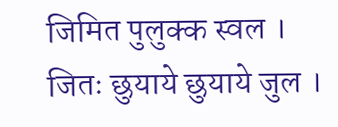जिमित पुलुक्क स्वल । जितः छुयाये छुयाये जुल ।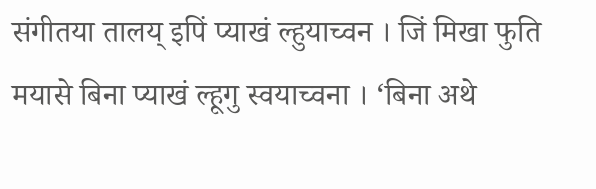संगीतया तालय् इपिं प्याखं ल्हुयाच्वन । जिं मिखा फुति मयासे बिना प्याखं ल्हूगु स्वयाच्वना । ‘बिना अथे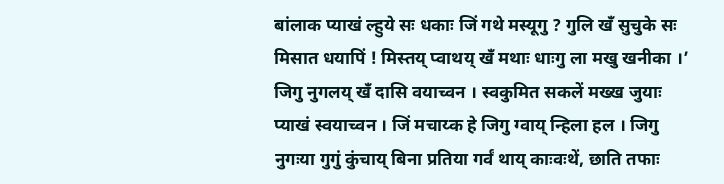बांलाक प्याखं ल्हुये सः धकाः जिं गथे मस्यूगु ? गुलि खँ सुचुके सः मिसात धयापिं ! मिस्तय् प्वाथय् खँ मथाः धाःगु ला मखु खनीका ।’ जिगु नुगलय् खँ दासि वयाच्वन । स्वकुमित सकलें मख्ख जुयाः प्याखं स्वयाच्वन । जिं मचाय्क हे जिगु ग्वाय् न्हिला हल । जिगु नुगःया गुगुं कुंचाय् बिना प्रतिया गर्वं थाय् काःवःथें, छाति तफाः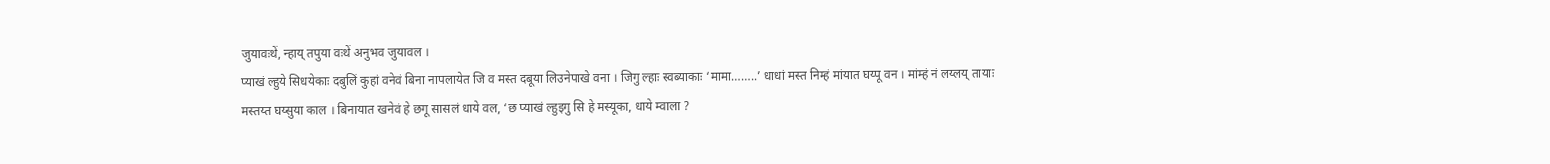जुयावःथें, न्हाय् तपुया वःथें अनुभव जुयावल ।
प्याखं ल्हुये सिधयेकाः दबुलिं कुहां वनेवं बिना नापलायेत जि व मस्त दबूया लिउनेपाखे वना । जिगु ल्हाः स्वब्याकाः ‘मामा……..’ धाधां मस्त निम्हं मांयात घय्पू वन । मांम्हं नं लय्लय् तायाः मस्तय्त घय्सुया काल । बिनायात खनेवं हे छगू सासलं धाये वल, ‘छ प्याखं ल्हुइगु सि हे मस्यूका, धाये म्वाला ?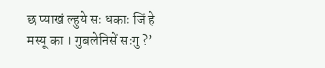छ प्याखं ल्हुये सः धकाः जिं हे मस्यू का । गुबलेनिसें सःगु ?’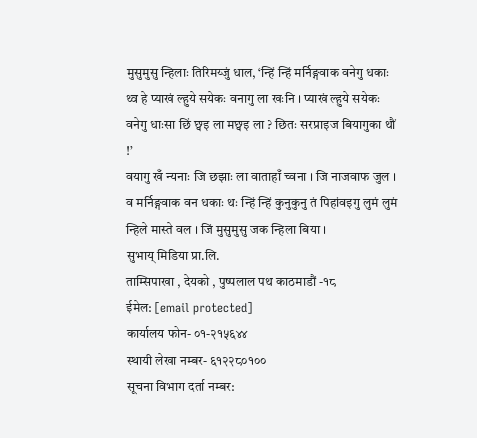मुसुमुसु न्हिलाः तिरिमय्जुं धाल, ‘न्हिं न्हिं मर्निङ्गवाक वनेगु धकाः थ्व हे प्याखं ल्हुये सयेकः वनागु ला खःनि । प्याखं ल्हुये सयेकः वनेगु धाःसा छिं छ्वइ ला मछ्वइ ला ? छितः सरप्राइज बियागुका थौं !’
वयागु खँ न्यनाः जि छझाः ला वाताहाँ च्वना । जि नाजवाफ जुल । व मर्निङ्गवाक वन धकाः थः न्हिं न्हिं कुनुकुनु तं पिहांवइगु लुमं लुमं न्हिले मास्ते वल । जिं मुसुमुसु जक न्हिला बिया ।
सुभाय् मिडिया प्रा.लि.
ताम्सिपाखा , देयको , पुष्पलाल पथ काठमाडौं -१८
ईमेल: [email protected]
कार्यालय फोन- ०१-२१५६४४
स्थायी लेखा नम्बर- ६१२२८०१००
सूचना विभाग दर्ता नम्बर: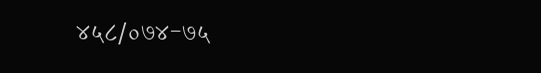४५८/०७४-७५